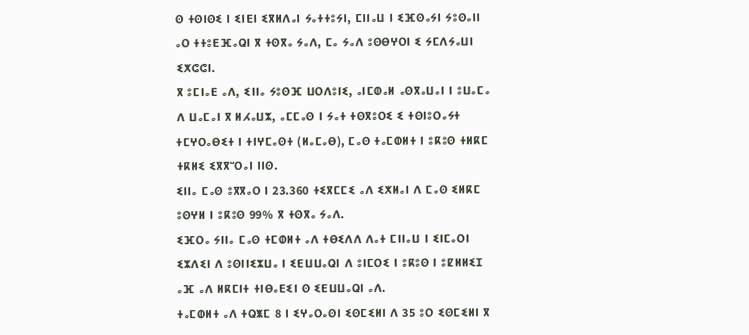ⵙ ⵜⵙⵏⵙⵉ ⵏ ⵉⵏⴹⵏ ⵉⴳⵍⴷⴰⵏ ⵢⴰⵜⵜⵓⵢⵏ, ⵎⵏⵏⴰⵡ ⵏ ⵉⴼⵙⴰⵢⵏ ⵢⵓⵙⴰⵏⵏ ⴰⵔ ⵜⵜⵓⴹⴼⴰⵕⵏ ⴳ ⵜⵙⴳⴰ ⵢⴰⴷ, ⵎⴰ ⵢⴰⴷ ⵓⵙⴱⵖⵔⵏ ⵉ ⵢⵎⴷⵢⴰⵡⵏ ⵉⵅⵛⵛⵏ.
ⴳ ⵓⵎⵏⴰⴹ ⴰⴷ, ⵉⵏⵏⴰ ⵢⵓⵙⴼ ⵡⵔⴷⵓⵏⵉ, ⴰⵏⵎⵀⴰⵍ ⴰⵙⴳⴰⵡⴰⵏ ⵏ ⵓⵡⴰⵎⴰ ⴷ ⵡⴰⵎⴰⵏ ⴳ ⵍⵃⴰⵡⵣ, ⴰⵎⵎⴰⵙ ⵏ ⵢⴰⵜ ⵜⵙⴳⵓⵔⵉ ⵉ ⵜⵙⵏⵓⵔⴰⵢⵜ ⵜⵎⵖⵔⴰⴱⵉⵜ ⵏ ⵜⵏⵖⵎⴰⵙⵜ (ⵍⴰⵎⴰⴱ), ⵎⴰⵙ ⵜⴰⵎⵀⵍⵜ ⵏ ⵓⴽⵓⵙ ⵜⵍⴽⵎ ⵜⴽⵍⵉ ⵉⴳⴳⵯⵔⴰⵏ ⵏⵏⵙ.
ⵉⵏⵏⴰ ⵎⴰⵙ ⵓⴳⴳⴰⵔ ⵏ 23.360 ⵜⵉⴳⵎⵎⵉ ⴰⴷ ⵉⵅⵍⴰⵏ ⴷ ⵎⴰⵙ ⵉⵍⴽⵎ ⵓⵙⵖⵍ ⵏ ⵓⴽⵓⵙ 99% ⴳ ⵜⵙⴳⴰ ⵢⴰⴷ.
ⵉⴼⵔⴰ ⵢⵏⵏⴰ ⵎⴰⵙ ⵜⵎⵀⵍⵜ ⴰⴷ ⵜⴱⵉⴷⴷ ⴷⴰⵜ ⵎⵏⵏⴰⵡ ⵏ ⵉⵏⵎⴰⵔⵏ ⵉⵣⴷⵉⵏ ⴷ ⵓⵙⵏⵏⵉⵣⵡⴰ ⵏ ⵉⴹⵡⵡⴰⵕⵏ ⴷ ⵓⵏⵎⵔⵉ ⵏ ⵓⴽⵓⵙ ⵏ ⵓⵇⵍⵍⵉⵊ ⴰⴼ ⴰⴷ ⵍⴽⵎⵏⵜ ⵜⵏⴱⴰⴹⵉⵏ ⵙ ⵉⴹⵡⵡⴰⵕⵏ ⴰⴷ.
ⵜⴰⵎⵀⵍⵜ ⴰⴷ ⵜⵕⵥⵎ 8 ⵏ ⵉⵖⴰⵔⴰⵙⵏ ⵉⵙⵎⵉⵍⵏ ⴷ 35 ⵓⵔ ⵉⵙⵎⵉⵍⵏ ⴳ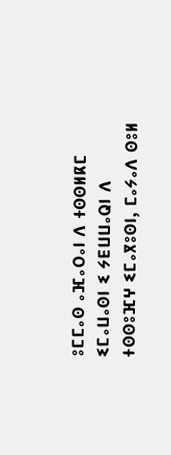ⵓⵎⵎⴰⵙ ⴰⴼⴰⵔⴰⵏ ⴷ ⵜⵙⵙⵍⴽⵎ ⵉⵎⴰⵡⴰⵙⵏ ⵉ ⵢⴹⵡⵡⴰⵕⵏ ⴷ ⵜⵙⵙⵓⴼⵖ ⵉⵎⴰⴳⵓⵙⵏ, ⵎⴰⵢⴰⴷ ⵙⵓⵍ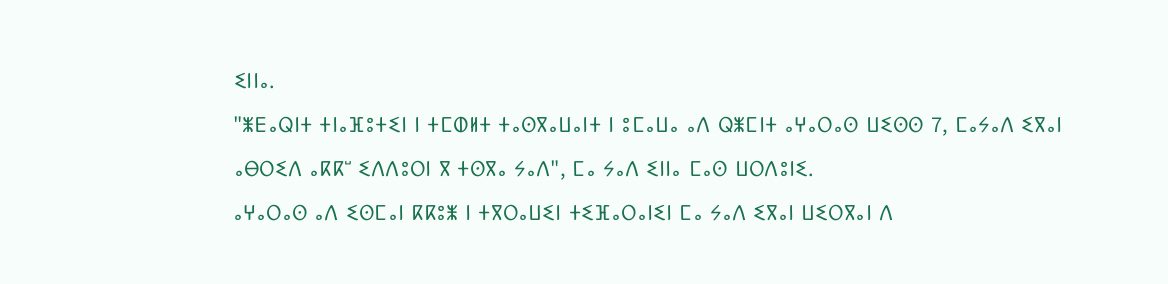ⵉⵏⵏⴰ.
"ⵥⴹⴰⵕⵏⵜ ⵜⵏⴰⴼⵓⵜⵉⵏ ⵏ ⵜⵎⵀⵍⵜ ⵜⴰⵙⴳⴰⵡⴰⵏⵜ ⵏ ⵓⵎⴰⵡⴰ ⴰⴷ ⵕⵥⵎⵏⵜ ⴰⵖⴰⵔⴰⵙ ⵡⵉⵙⵙ 7, ⵎⴰⵢⴰⴷ ⵉⴳⴰⵏ ⴰⴱⵔⵉⴷ ⴰⴽⴽⵯ ⵉⴷⴷⵓⵔⵏ ⴳ ⵜⵙⴳⴰ ⵢⴰⴷ", ⵎⴰ ⵢⴰⴷ ⵉⵏⵏⴰ ⵎⴰⵙ ⵡⵔⴷⵓⵏⵉ.
ⴰⵖⴰⵔⴰⵙ ⴰⴷ ⵉⵙⵎⴰⵏ ⴽⴽⵓⵥ ⵏ ⵜⴳⵔⴰⵡⵉⵏ ⵜⵉⴼⴰⵔⴰⵏⵉⵏ ⵎⴰ ⵢⴰⴷ ⵉⴳⴰⵏ ⵡⵉⵔⴳⴰⵏ ⴷ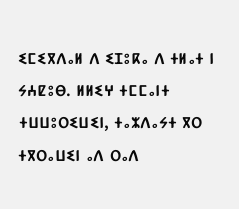ⵉⵎⵉⴳⴷⴰⵍ ⴷ ⵉⵊⵓⴽⴰ ⴷ ⵜⵍⴰⵜ ⵏ ⵢⵄⵇⵓⴱ. ⵍⵍⵉⵖ ⵜⵎⵎⴰⵏⵜ ⵜⵡⵡⵓⵔⵉⵡⵉⵏ, ⵜⴰⵣⴷⴰⵢⵜ ⴳⵔ ⵜⴳⵔⴰⵡⵉⵏ ⴰⴷ ⵔⴰⴷ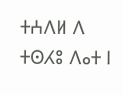ⵜⵄⴷⵍ ⴷ ⵜⵙⵃⵓ ⴷⴰⵜ ⵏ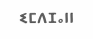ⵉⵎⴷⵊⴰⵏⵏ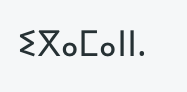ⵉⴳⴰⵎⴰⵏⵏ.